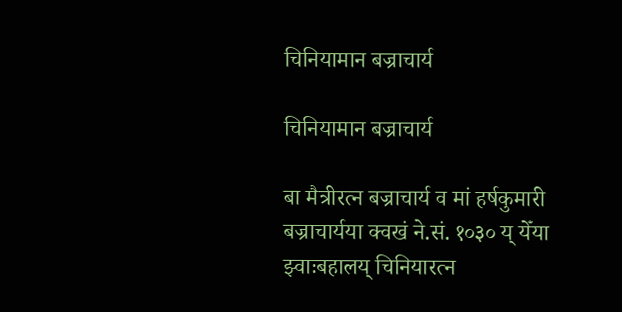चिनियामान बज्राचार्य

चिनियामान बज्राचार्य

बा मैत्रीरत्न बज्राचार्य व मां हर्षकुमारी बज्राचार्यया क्वखं ने.सं. १०३० य् येँया झ्वाःबहालय् चिनियारत्न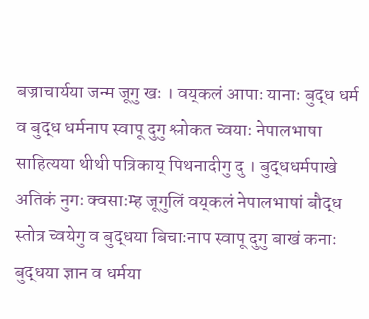बज्राचार्यया जन्म जूगु खः । वय्‌कलं आपाः यानाः बुद्ध धर्म व बुद्ध धर्मनाप स्वापू दुगु श्लोकत च्वयाः नेपालभाषा साहित्यया थीथी पत्रिकाय् पिथनादीगु दु । बुद्धधर्मपाखे अतिकं नुगः क्वसाःम्ह जूगुलिं वय्‌कलं नेपालभाषां बौद्ध स्तोत्र च्वयेगु व बुद्धया बिचाःनाप स्वापू दुगु बाखं कनाः बुद्धया ज्ञान व धर्मया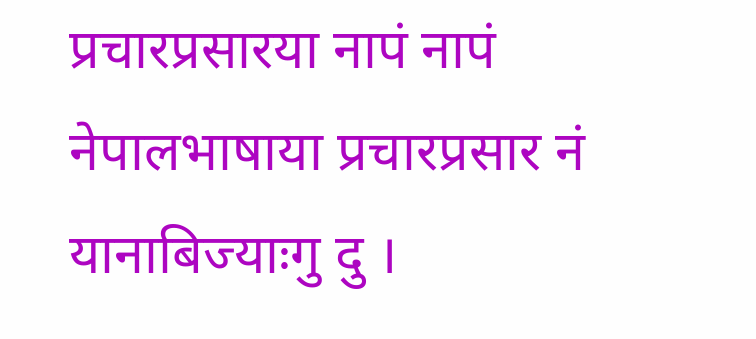प्रचारप्रसारया नापं नापं नेपालभाषाया प्रचारप्रसार नं यानाबिज्याःगु दु ।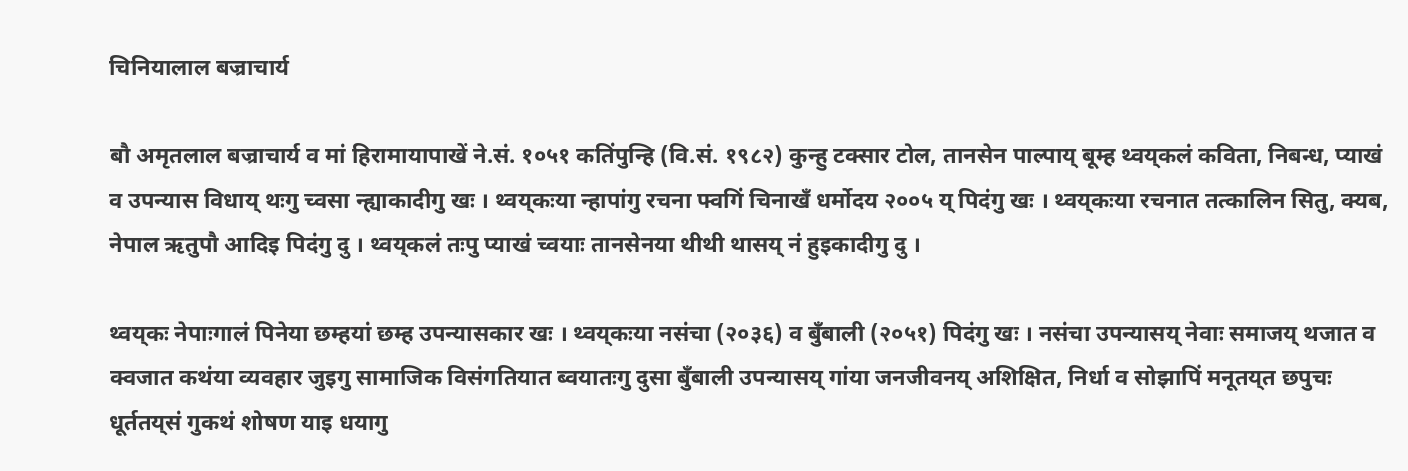चिनियालाल बज्राचार्य

बौ अमृतलाल बज्राचार्य व मां हिरामायापाखें ने.सं. १०५१ कतिंपुन्हि (वि.सं. १९८२) कुन्हु टक्सार टोल, तानसेन पाल्पाय् बूम्ह थ्वय्‌कलं कविता, निबन्ध, प्याखं व उपन्यास विधाय् थःगु च्वसा न्ह्याकादीगु खः । थ्वय्‌कःया न्हापांगु रचना फ्वगिं चिनाखँ धर्मोदय २००५ य् पिदंगु खः । थ्वय्‌कःया रचनात तत्कालिन सितु, क्यब, नेपाल ऋतुपौ आदिइ पिदंगु दु । थ्वय्‌कलं तःपु प्याखं च्वयाः तानसेनया थीथी थासय् नं हुइकादीगु दु ।

थ्वय्‌कः नेपाःगालं पिनेया छम्हयां छम्ह उपन्यासकार खः । थ्वय्‌कःया नसंचा (२०३६) व बुँबाली (२०५१) पिदंगु खः । नसंचा उपन्यासय् नेवाः समाजय् थजात व क्वजात कथंया व्यवहार जुइगु सामाजिक विसंगतियात ब्वयातःगु दुसा बुँबाली उपन्यासय् गांया जनजीवनय् अशिक्षित, निर्धा व सोझापिं मनूतय्‌त छपुचः धूर्ततय्‌सं गुकथं शोषण याइ धयागु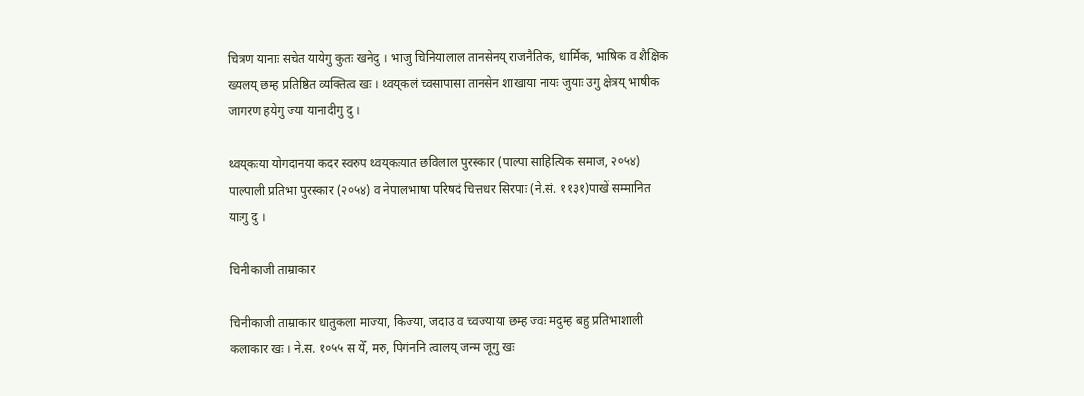चित्रण यानाः सचेत यायेगु कुतः खनेदु । भाजु चिनियालाल तानसेनय् राजनैतिक, धार्मिक, भाषिक व शैक्षिक ख्यलय् छम्ह प्रतिष्ठित व्यक्तित्व खः । थ्वय्‌कलं च्वसापासा तानसेन शाखाया नायः जुयाः उगु क्षेत्रय् भाषीक जागरण हयेगु ज्या यानादीगु दु ।

थ्वय्‌कःया योगदानया कदर स्वरुप थ्वय्‌कःयात छविलाल पुरस्कार (पाल्पा साहित्यिक समाज, २०५४) पाल्पाली प्रतिभा पुरस्कार (२०५४) व नेपालभाषा परिषदं चित्तधर सिरपाः (ने.सं. ११३१)पाखें सम्मानित याःगु दु ।

चिनीकाजी ताम्राकार

चिनीकाजी ताम्राकार धातुकला माज्या, किज्या, जदाउ व च्वज्याया छम्ह ज्वः मदुम्ह बहु प्रतिभाशाली कलाकार खः । ने.स. १०५५ स येँ, मरु, पिगंननि त्वालय् जन्म जूगु खः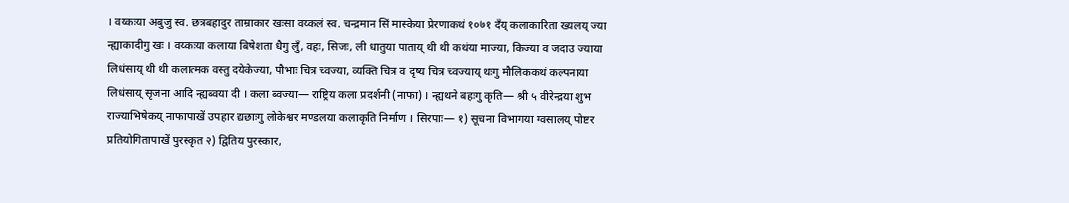। वय्कःया अबुजु स्व. छत्रबहादुर ताम्राकार खःसा वय्कलं स्व. चन्द्रमान सिं मास्केया प्रेरणाकथं १०७१ दँय् कलाकारिता ख्यलय् ज्या न्ह्याकादीगु खः । वय्कःया कलाया बिषेशता धैगु लुँ, वहः, सिजः, ली धातुया पाताय् थी थी कथंया माज्या, किज्या व जदाउ ज्याया लिधंसाय् थी थी कलात्मक वस्तु दयेकेज्या, पौभाः चित्र च्वज्या, व्यक्ति चित्र व दृष्य चित्र च्वज्याय् थःगु मौलिककथं कल्पनाया लिधंसाय् सृजना आदि न्ह्यब्वया दी । कला ब्वज्या— राष्ट्रिय कला प्रदर्शनी (नाफा) । न्ह्यथने बहःगु कृति— श्री ५ वीरेन्द्रया शुभ राज्याभिषेकय् नाफापाखें उपहार द्यछाःगु लोकेश्वर मण्डलया कलाकृति निर्माण । सिरपाः— १) सूचना विभागया ग्वसालय् पोष्टर प्रतियोगितापाखें पुरस्कृत २) द्वितिय पुरस्कार,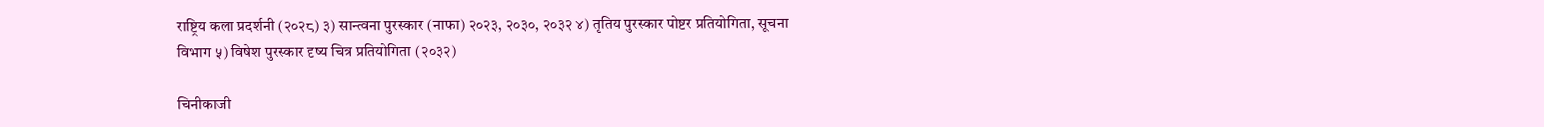राष्ट्रिय कला प्रदर्शनी (२०२८) ३) सान्त्वना पुरस्कार (नाफा) २०२३, २०३०, २०३२ ४) तृतिय पुरस्कार पोष्टर प्रतियोगिता, सूचना विभाग ५) विषेश पुरस्कार दृष्य चित्र प्रतियोगिता (२०३२)

चिनीकाजी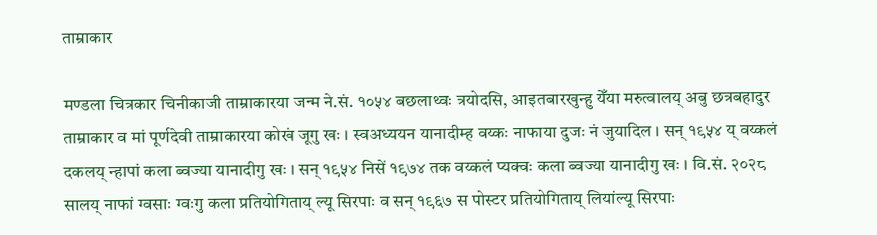ताम्राकार

मण्डला चित्रकार चिनीकाजी ताम्राकारया जन्म ने.सं. १०५४ बछलाथ्वः त्रयोदसि, आइतबारखुन्हु येँया मरुत्वालय् अबु छत्रबहादुर ताम्राकार व मां पूर्णदेवी ताम्राकारया कोखं जूगु खः । स्वअध्ययन यानादीम्ह वय्कः नाफाया दुजः नं जुयादिल । सन् १९५४ य् वय्कलं दकलय् न्हापां कला ब्वज्या यानादीगु खः । सन् १९५४ निसें १९७४ तक वय्कलं प्यक्वः कला ब्वज्या यानादीगु खः । वि.सं. २०२८ सालय् नाफां ग्वसाः ग्वःगु कला प्रतियोगिताय् ल्यू सिरपाः व सन् १९६७ स पोस्टर प्रतियोगिताय् लियांल्यू सिरपाः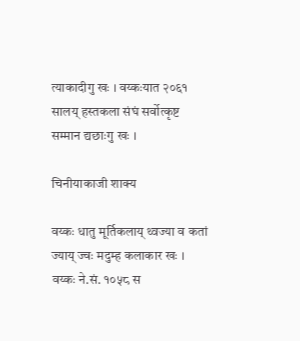त्याकादीगु खः । वय्कःयात २०६१ सालय् हस्तकला संघं सर्वोत्कृष्ट सम्मान द्यछाःगु खः ।

चिनीयाकाजी शाक्य

वय्कः धातु मूर्तिकलाय् थ्वज्या व कतां ज्याय् ज्वः मदुम्ह कलाकार खः । वय्कः ने.सं. १०५८ स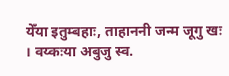येँया इतुम्बहाः, ताहाननी जन्म जूगु खः । वय्कःया अबुजु स्व.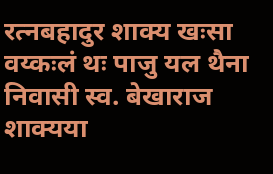रत्नबहादुर शाक्य खःसा वय्कःलं थः पाजु यल थैना निवासी स्व. बेखाराज शाक्यया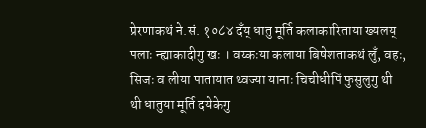प्रेरणाकथं ने.सं. १०८४ दँय् धातु मूर्ति कलाकारिताया ख्यलय् पलाः न्ह्याकादीगु खः । वय्कःया कलाया बिषेशताकथं लुँ, वहः, सिजः व लीया पातायात थ्वज्या यानाः चिचीधीपिं फुसुलुगु थी थी धातुया मूर्ति दयेकेगु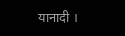यानादी ।